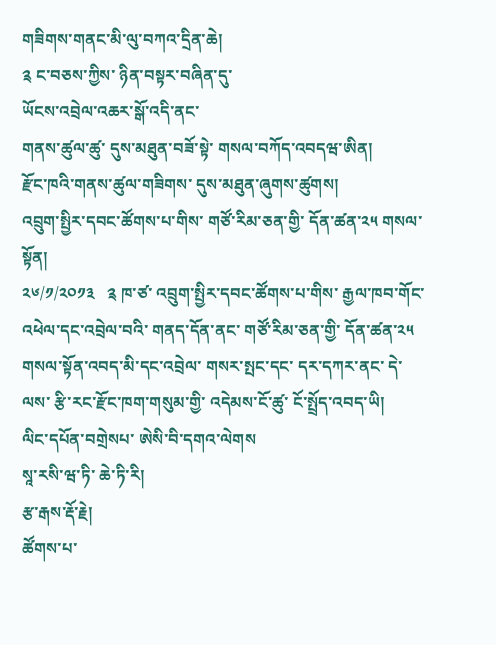གཟིགས་གནང་མི་ལུ་བཀའ་དྲིན་ཆེ།
༉ ང་བཅས་ཀྱིས་ ཉིན་བསྟར་བཞིན་དུ་
ཡོངས་འབྲེལ་འཆར་སྒོ་འདི་ནང་
གནས་ཚུལ་ཚུ་ དུས་མཐུན་བཟོ་སྟེ་ གསལ་བཀོད་འབདཝ་ཨིན།
རྫོང་ཁའི་གནས་ཚུལ་གཟིགས་ དུས་མཐུན་ཞུགས་ཚུགས།
འབྲུག་སྤྱིར་དབང་ཚོགས་པ་གིས་ གཙོ་རིམ་ཅན་གྱི་ དོན་ཚན་༢༥ གསལ་སྟོན།
༢༦/༡/༢༠༡༣   ༉ ཁ་ཙ་ འབྲུག་སྤྱིར་དབང་ཚོགས་པ་གིས་ རྒྱལ་ཁབ་གོང་འཕེལ་དང་འབྲེལ་བའི་ གནད་དོན་ནང་ གཙོ་རིམ་ཅན་གྱི་ དོན་ཚན་༢༥ གསལ་སྟོན་འབད་མི་དང་འབྲེལ་ གསར་སྤང་དང་ དར་དཀར་ནང་ དེ་ལས་ རྩི་རང་རྫོང་ཁག་གསུམ་གྱི་ འདེམས་ངོ་ཚུ་ ངོ་སྤྲོད་འབད་ཡི།
ལིང་དཔོན་བགྲེསཔ་ ཨེསི་བི་དགའ་ལེགས
སཱ་རསི་ཝ་ཏི་ ཆེ་ཏི་རི།
རྩ་རྒས་རྡོ་རྗེ།
ཚོགས་པ་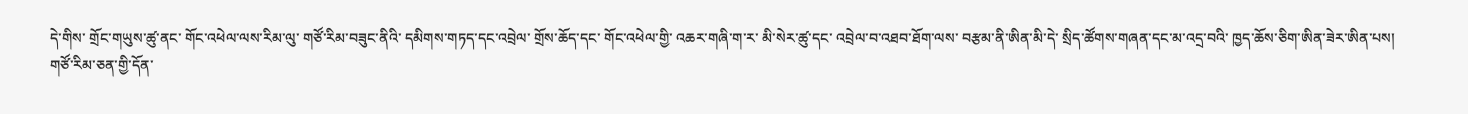དེ་གིས་ གྲོང་གཡུས་ཚུ་ནང་ གོང་འཕེལ་ལས་རིམ་ལུ་ གཙོ་རིམ་བཟུང་ནིའི་ དམིགས་གཏད་དང་འབྲེལ་ གྲོས་ཆོད་དང་ གོང་འཕེལ་གྱི་ འཆར་གཞི་ག་ར་ མི་སེར་ཚུ་དང་ འབྲེལ་བ་འཐབ་ཐོག་ལས་ བརྩམ་ནི་ཨིན་མི་དེ་ སྲིད་ཚོགས་གཞན་དང་མ་འདྲ་བའི་ ཁྱད་ཆོས་ཅིག་ཨིན་ཟེར་ཨིན་པས།
གཙོ་རིམ་ཅན་གྱི་དོན་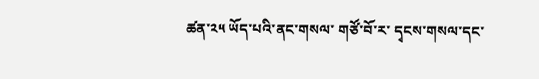ཚན་༢༥ ཡོད་པའི་ནང་གསལ་ གཙོ་བོ་ར་ དྭངས་གསལ་དང་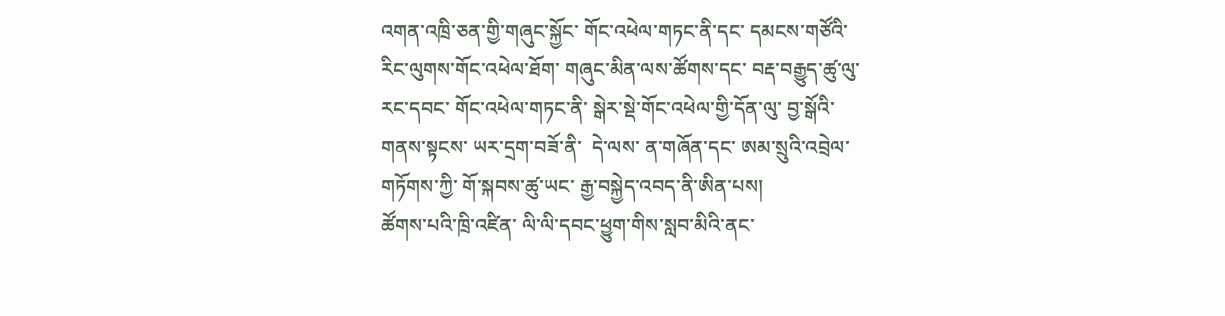འགན་འཁྲི་ཅན་གྱི་གཞུང་སྐྱོང་ གོང་འཕེལ་གཏང་ནི་དང་ དམངས་གཙོའི་རིང་ལུགས་གོང་འཕེལ་ཐོག་ གཞུང་མིན་ལས་ཚོགས་དང་ བརྡ་བརྒྱུད་ཚུ་ལུ་ རང་དབང་ གོང་འཕེལ་གཏང་ནི་ སྒེར་སྡེ་གོང་འཕེལ་གྱི་དོན་ལུ་ བྱ་སྒོའི་གནས་སྟངས་ ཡར་དྲག་བཟོ་ནི་  དེ་ལས་ ན་གཞོན་དང་ ཨམ་སྲུའི་འབྲེལ་གཏོགས་ཀྱི་ གོ་སྐབས་ཚུ་ཡང་ རྒྱ་བསྐྱེད་འབད་ནི་ཨིན་པས།
ཚོགས་པའི་ཁྲི་འཛིན་ ལི་ལི་དབང་ཕྱུག་གིས་སླབ་མིའི་ནང་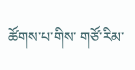ཚོགས་པ་གིས་ གཙོ་རིམ་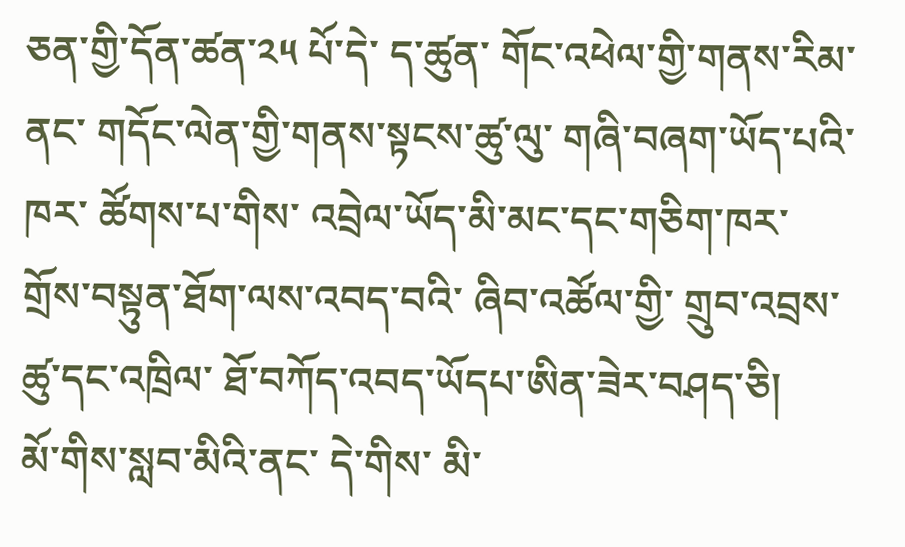ཅན་གྱི་དོན་ཚན་༢༥ པོ་དེ་ ད་ཚུན་ གོང་འཕེལ་གྱི་གནས་རིམ་ནང་ གདོང་ལེན་གྱི་གནས་སྟངས་ཚུ་ལུ་ གཞི་བཞག་ཡོད་པའི་ཁར་ ཚོགས་པ་གིས་ འབྲེལ་ཡོད་མི་མང་དང་གཅིག་ཁར་ གྲོས་བསྟུན་ཐོག་ལས་འབད་བའི་ ཞིབ་འཚོལ་གྱི་ གྲུབ་འབྲས་ཚུ་དང་འཁྲིལ་ ཐོ་བཀོད་འབད་ཡོདཔ་ཨིན་ཟེར་བཤད་ཅི།
མོ་གིས་སླབ་མིའི་ནང་ དེ་གིས་ མི་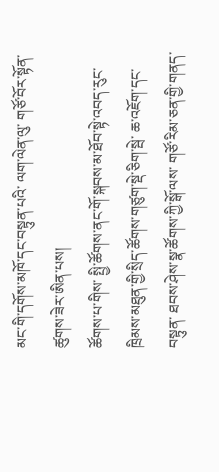མང་གི་དགོས་མཁོ་དང་བསྟུན་པའི་ ལག་ལེན་ལུ་ གཙོ་བོར་སྟོན་ཚུགས་ཟེར་ཨིན་པས།
ཚོགས་པ་གིས་ སྤྱི་ཚོགས་ནང་གོ་སྐབས་མ་ཐོབ་སྟེ་འབད་རུང་ ཁྲིམས་མཐུན་གྱི་སྲིད་ཚོགས་གཙུག་སྡེ་ཅིག་སྦེ་ ཆ་འཇོག་དང་བསྟུན་ ཐབས་ཤེས་སྣ་ཚོགས་ཀྱི་སྒོ་ལས་ གཙོ་རིམ་ཅན་གྱི་གནད་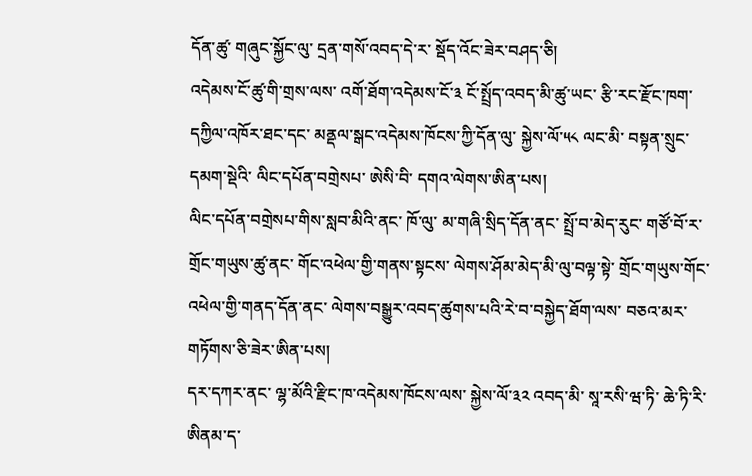དོན་ཚུ་ གཞུང་སྐྱོང་ལུ་ དྲན་གསོ་འབད་དེ་ར་ སྡོད་འོང་ཟེར་བཤད་ཅི།
འདེམས་ངོ་ཚུ་གི་གྲས་ལས་ འགོ་ཐོག་འདེམས་ངོ་༣ ངོ་སྤྲོད་འབད་མི་ཚུ་ཡང་ རྩི་རང་རྫོང་ཁག་ དཀྱིལ་འཁོར་ཐང་དང་ མནྡལ་སྒང་འདེམས་ཁོངས་ཀྱི་དོན་ལུ་ སྐྱེས་ལོ་༥༨ ལང་མི་ བསྟན་སྲུང་དམག་སྡེའི་ ལིང་དཔོན་བགྲེསཔ་ ཨེསི་བི་ དགའ་ལེགས་ཨིན་པས།
ལིང་དཔོན་བགྲེསཔ་གིས་སླབ་མིའི་ནང་ ཁོ་ལུ་ མ་གཞི་སྲིད་དོན་ནང་ སྤྲོ་བ་མེད་རུང་ གཙོ་བོ་ར་ གྲོང་གཡུས་ཚུ་ནང་ གོང་འཕེལ་གྱི་གནས་སྟངས་ ལེགས་ཤོམ་མེད་མི་ལུ་བལྟ་སྟེ་ གྲོང་གཡུས་གོང་འཕེལ་གྱི་གནད་དོན་ནང་ ལེགས་བསྒྱུར་འབད་ཚུགས་པའི་རེ་བ་བསྐྱེད་ཐོག་ལས་ བཅའ་མར་གཏོགས་ཅི་ཟེར་ཨིན་པས།
དར་དཀར་ནང་ ལྷ་མོའི་རྫིང་ཁ་འདེམས་ཁོངས་ལས་ སྐྱེས་ལོ་༣༢ འབད་མི་ སཱ་རསི་ཝ་ཏི་ ཆེ་ཏི་རི་ཨིནམ་ད་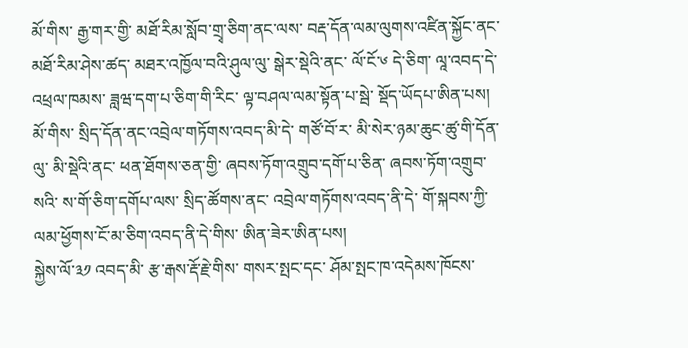མོ་གིས་ རྒྱ་གར་གྱི་ མཐོ་རིམ་སློབ་གྲྭ་ཅིག་ནང་ལས་ བརྡ་དོན་ལམ་ལུགས་འཛིན་སྐྱོང་ནང་ མཐོ་རིམ་ཤེས་ཚད་ མཐར་འཁྱོལ་བའི་ཤུལ་ལུ་ སྒེར་སྡེའི་ནང་ ལོ་ངོ་༦ དེ་ཅིག་ ལཱ་འབད་དེ་ འཕྲལ་ཁམས་ ཟླཝ་དག་པ་ཅིག་གི་རིང་ ལྟ་བཤལ་ལམ་སྟོན་པ་སྦེ་ སྡོད་ཡོདཔ་ཨིན་པས།
མོ་གིས་ སྲིད་དོན་ནང་འབྲེལ་གཏོགས་འབད་མི་དེ་ གཙོ་བོ་ར་ མི་སེར་ཉམ་ཆུང་ཚུ་གི་དོན་ལུ་ མི་སྡེའི་ནང་ ཕན་ཐོགས་ཅན་གྱི་ ཞབས་ཏོག་འགྲུབ་དགོ་པ་ཅིན་ ཞབས་ཏོག་འགྲུབ་སའི་ ས་གོ་ཅིག་དགོཔ་ལས་ སྲིད་ཚོགས་ནང་ འབྲེལ་གཏོགས་འབད་ནི་དེ་ གོ་སྐབས་ཀྱི་ལམ་ཕྱོགས་ངོ་མ་ཅིག་འབད་ནི་དེ་གིས་ ཨིན་ཟེར་ཨིན་པས།
སྐྱེས་ལོ་༣༡ འབད་མི་ རྩ་རྒས་རྡོ་རྗེ་གིས་ གསར་སྤང་དང་ ཤོམ་སྤང་ཁ་འདེམས་ཁོངས་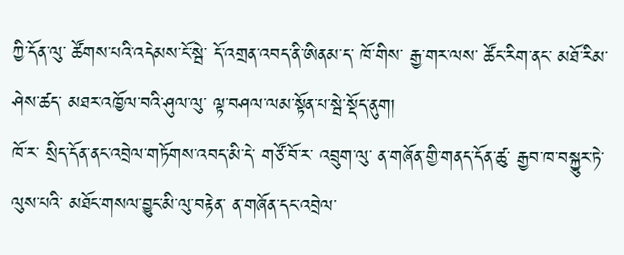ཀྱི་དོན་ལུ་ ཚོགས་པའི་འདེམས་ངོ་སྦེ་ དོ་འགྲན་འབད་ནི་ཨིནམ་ད་ ཁོ་གིས་ རྒྱ་གར་ལས་ ཚོང་རིག་ནང་ མཐོ་རིམ་ཤེས་ཚད་ མཐར་འཁྱོལ་བའི་ཤུལ་ལུ་ ལྟ་བཤལ་ལམ་སྟོན་པ་སྦེ་སྡོད་ནུག།
ཁོ་ར་ སྲིད་དོན་ནང་འབྲེལ་གཏོགས་འབད་མི་དེ་ གཙོ་བོ་ར་ འབྲུག་ལུ་ ན་གཞོན་གྱི་གནད་དོན་ཚུ་ རྒྱབ་ཁ་བསྐྱུར་ཏེ་ལུས་པའི་ མཐོང་གསལ་བྱུང་མི་ལུ་བརྟེན་ ན་གཞོན་དང་འབྲེལ་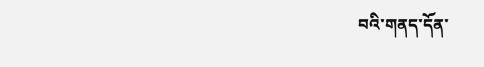བའི་གནད་དོན་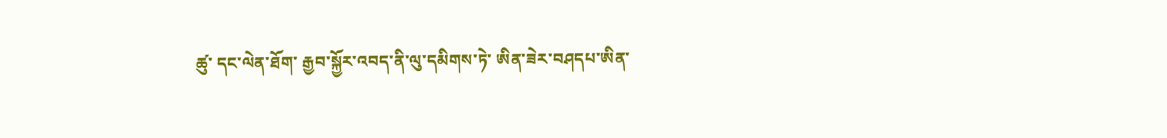ཚུ་ དང་ལེན་ཐོག་ རྒྱབ་སྐྱོར་འབད་ནི་ལུ་དམིགས་ཏེ་ ཨིན་ཟེར་བཤདཔ་ཨིན་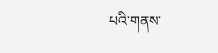པའི་གནས་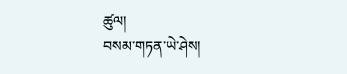ཚུལ།
བསམ་གཏན་ཡེ་ཤེས།